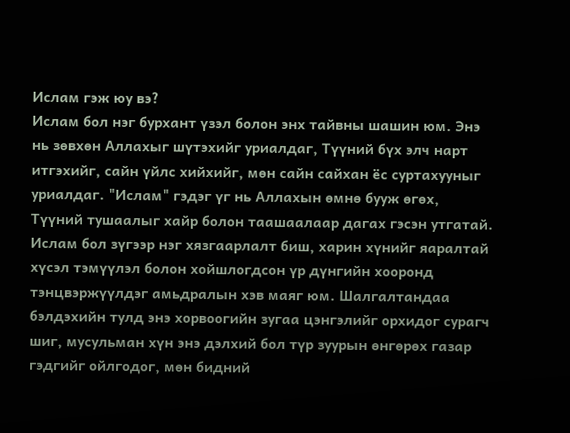Ислам гэж юу вэ?
Ислам бол нэг бурхант үзэл болон энх тайвны шашин юм. Энэ нь зөвхөн Аллахыг шүтэхийг уриалдаг, Түүний бүх элч нарт итгэхийг, сайн үйлс хийхийг, мөн сайн сайхан ёс суртахууныг уриалдаг. "Ислам" гэдэг үг нь Аллахын өмнө бууж өгөх, Түүний тушаалыг хайр болон таашаалаар дагах гэсэн утгатай.
Ислам бол зүгээр нэг хязгаарлалт биш, харин хүнийг яаралтай хүсэл тэмүүлэл болон хойшлогдсон үр дүнгийн хооронд тэнцвэржүүлдэг амьдралын хэв маяг юм. Шалгалтандаа бэлдэхийн тулд энэ хорвоогийн зугаа цэнгэлийг орхидог сурагч шиг, мусульман хүн энэ дэлхий бол түр зуурын өнгөрөх газар гэдгийг ойлгодог, мөн бидний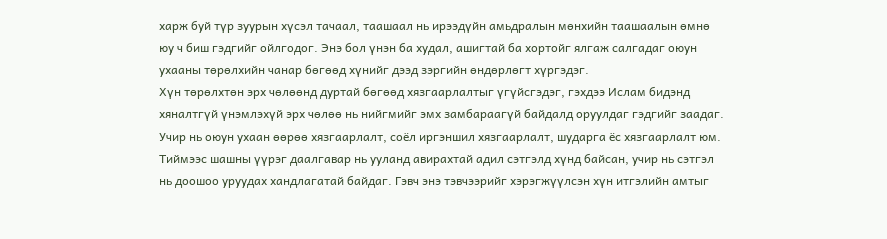харж буй түр зуурын хүсэл тачаал, таашаал нь ирээдүйн амьдралын мөнхийн таашаалын өмнө юу ч биш гэдгийг ойлгодог. Энэ бол үнэн ба худал, ашигтай ба хортойг ялгаж салгадаг оюун ухааны төрөлхийн чанар бөгөөд хүнийг дээд зэргийн өндөрлөгт хүргэдэг.
Хүн төрөлхтөн эрх чөлөөнд дуртай бөгөөд хязгаарлалтыг үгүйсгэдэг, гэхдээ Ислам бидэнд хяналтгүй үнэмлэхүй эрх чөлөө нь нийгмийг эмх замбараагүй байдалд оруулдаг гэдгийг заадаг. Учир нь оюун ухаан өөрөө хязгаарлалт, соёл иргэншил хязгаарлалт, шударга ёс хязгаарлалт юм. Тиймээс шашны үүрэг даалгавар нь ууланд авирахтай адил сэтгэлд хүнд байсан, учир нь сэтгэл нь доошоо уруудах хандлагатай байдаг. Гэвч энэ тэвчээрийг хэрэгжүүлсэн хүн итгэлийн амтыг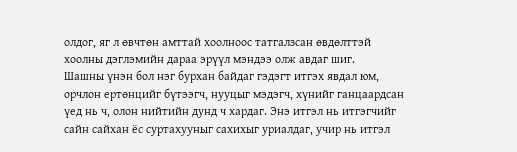олдог, яг л өвчтөн амттай хоолноос татгалзсан өвдөлттэй хоолны дэглэмийн дараа эрүүл мэндээ олж авдаг шиг.
Шашны үнэн бол нэг бурхан байдаг гэдэгт итгэх явдал юм, орчлон ертөнцийг бүтээгч, нууцыг мэдэгч, хүнийг ганцаардсан үед нь ч, олон нийтийн дунд ч хардаг. Энэ итгэл нь итгэгчийг сайн сайхан ёс суртахууныг сахихыг уриалдаг, учир нь итгэл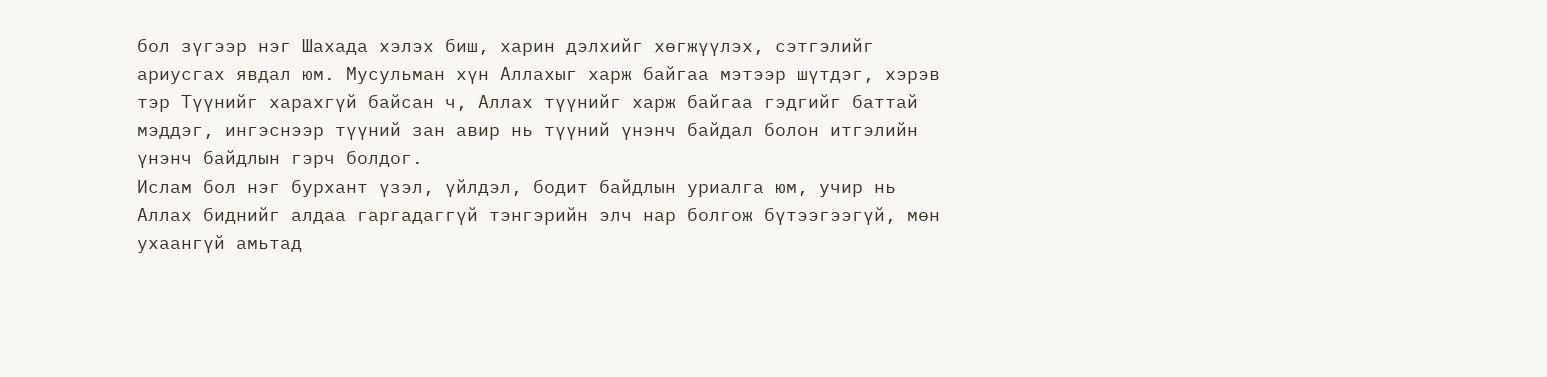бол зүгээр нэг Шахада хэлэх биш, харин дэлхийг хөгжүүлэх, сэтгэлийг ариусгах явдал юм. Мусульман хүн Аллахыг харж байгаа мэтээр шүтдэг, хэрэв тэр Түүнийг харахгүй байсан ч, Аллах түүнийг харж байгаа гэдгийг баттай мэддэг, ингэснээр түүний зан авир нь түүний үнэнч байдал болон итгэлийн үнэнч байдлын гэрч болдог.
Ислам бол нэг бурхант үзэл, үйлдэл, бодит байдлын уриалга юм, учир нь Аллах биднийг алдаа гаргадаггүй тэнгэрийн элч нар болгож бүтээгээгүй, мөн ухаангүй амьтад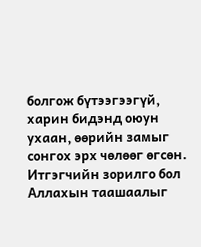болгож бүтээгээгүй, харин бидэнд оюун ухаан, өөрийн замыг сонгох эрх чөлөөг өгсөн. Итгэгчийн зорилго бол Аллахын таашаалыг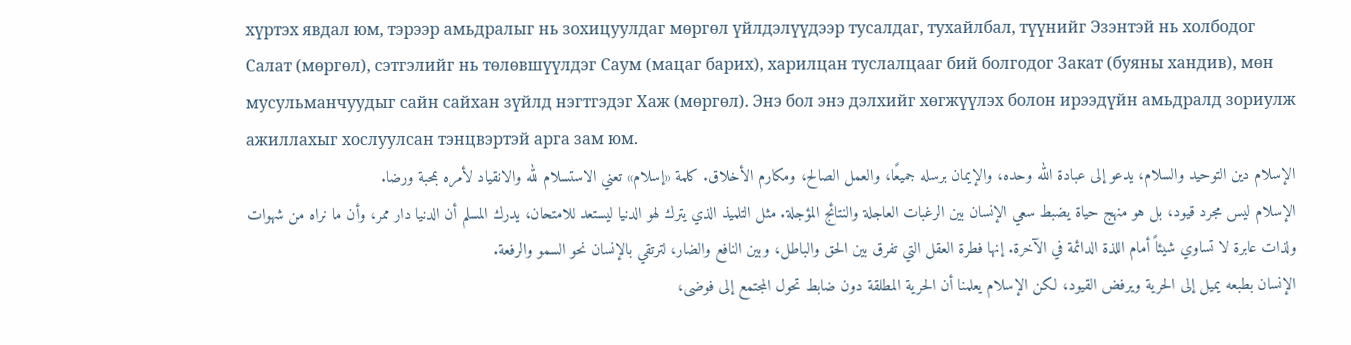хүртэх явдал юм, тэрээр амьдралыг нь зохицуулдаг мөргөл үйлдэлүүдээр тусалдаг, тухайлбал, түүнийг Эзэнтэй нь холбодог Салат (мөргөл), сэтгэлийг нь төлөвшүүлдэг Саум (мацаг барих), харилцан туслалцааг бий болгодог Закат (буяны хандив), мөн мусульманчуудыг сайн сайхан зүйлд нэгтгэдэг Хаж (мөргөл). Энэ бол энэ дэлхийг хөгжүүлэх болон ирээдүйн амьдралд зориулж ажиллахыг хослуулсан тэнцвэртэй арга зам юм.
الإسلام دين التوحيد والسلام، يدعو إلى عبادة الله وحده، والإيمان برسله جميعًا، والعمل الصالح، ومكارم الأخلاق. كلمة «إسلام» تعني الاستسلام لله والانقياد لأمره بمحبة ورضا.
الإسلام ليس مجرد قيود، بل هو منهج حياة يضبط سعي الإنسان بين الرغبات العاجلة والنتائج المؤجلة. مثل التلميذ الذي يترك لهو الدنيا ليستعد للامتحان، يدرك المسلم أن الدنيا دار ممر، وأن ما نراه من شهوات ولذات عابرة لا تساوي شيئاً أمام اللذة الدائمة في الآخرة. إنها فطرة العقل التي تفرق بين الحق والباطل، وبين النافع والضار، لترتقي بالإنسان نحو السمو والرفعة.
الإنسان بطبعه يميل إلى الحرية ويرفض القيود، لكن الإسلام يعلمنا أن الحرية المطلقة دون ضابط تحول المجتمع إلى فوضى،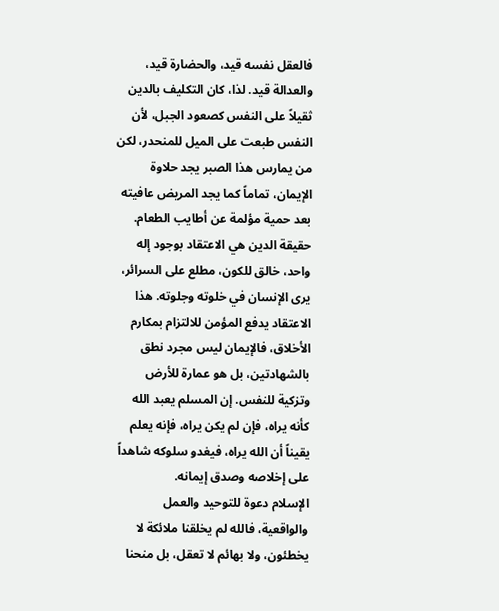فالعقل نفسه قيد، والحضارة قيد، والعدالة قيد. لذا، كان التكليف بالدين ثقيلاً على النفس كصعود الجبل، لأن النفس طبعت على الميل للمنحدر، لكن من يمارس هذا الصبر يجد حلاوة الإيمان، تماماً كما يجد المريض عافيته بعد حمية مؤلمة عن أطايب الطعام.
حقيقة الدين هي الاعتقاد بوجود إله واحد، خالق للكون، مطلع على السرائر، يرى الإنسان في خلوته وجلوته. هذا الاعتقاد يدفع المؤمن للالتزام بمكارم الأخلاق، فالإيمان ليس مجرد نطق بالشهادتين، بل هو عمارة للأرض وتزكية للنفس. إن المسلم يعبد الله كأنه يراه، فإن لم يكن يراه، فإنه يعلم يقيناً أن الله يراه، فيغدو سلوكه شاهداً على إخلاصه وصدق إيمانه.
الإسلام دعوة للتوحيد والعمل والواقعية، فالله لم يخلقنا ملائكة لا يخطئون، ولا بهائم لا تعقل، بل منحنا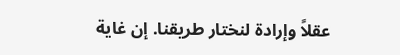عقلاً وإرادة لنختار طريقنا. إن غاية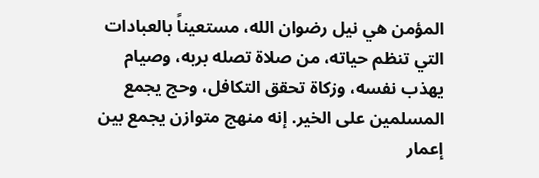المؤمن هي نيل رضوان الله، مستعيناً بالعبادات التي تنظم حياته، من صلاة تصله بربه، وصيام يهذب نفسه، وزكاة تحقق التكافل، وحج يجمع المسلمين على الخير. إنه منهج متوازن يجمع بين إعمار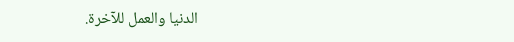الدنيا والعمل للآخرة.